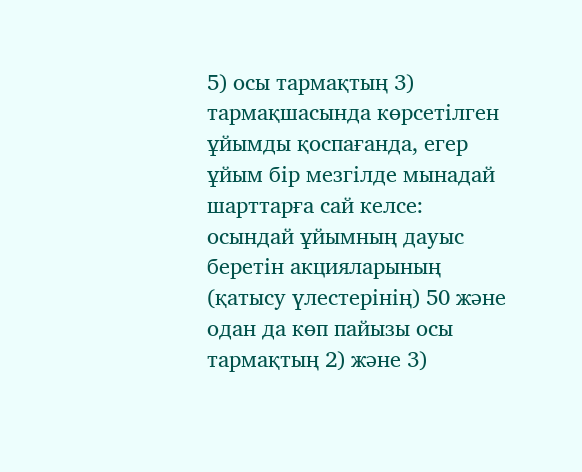5) осы тармақтың 3) тармақшасында көрсетілген ұйымды қоспағанда, егер ұйым бір мезгiлде мынадай шарттарға сай келсе:
осындай ұйымның дауыс беретін акцияларының (қатысу үлестерiнiң) 50 және одан да көп пайызы осы тармақтың 2) және 3)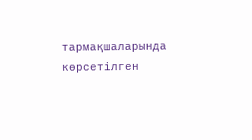тармақшаларында көрсетілген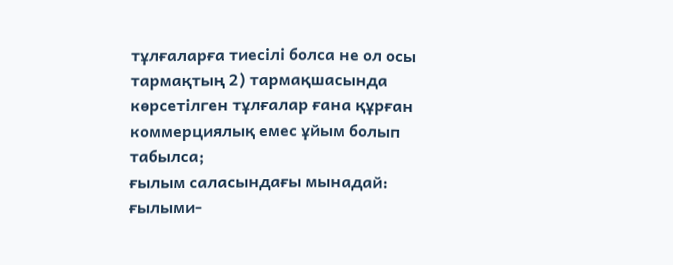тұлғаларға тиесiлi болса не ол осы тармақтың 2) тармақшасында көрсетілген тұлғалар ғана құрған коммерциялық емес ұйым болып табылса;
ғылым саласындағы мынадай:
ғылыми-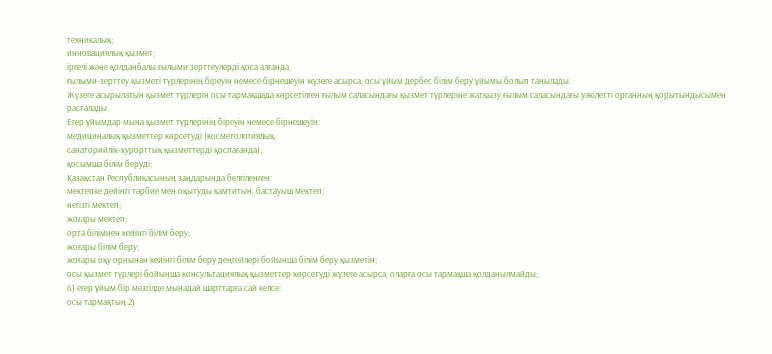техникалық;
инновациялық қызмет;
іргелі және қолданбалы ғылыми зерттеулерді қоса алғанда,
ғылыми-зерттеу қызметі түрлерінің біреуін немесе бірнешеуін жүзеге асырса, осы ұйым дербес білім беру ұйымы болып танылады.
Жүзеге асырылатын қызмет түрлерін осы тармақшада көрсетілген ғылым саласындағы қызмет түрлеріне жатқызу ғылым саласындағы уәкілетті органның қорытындысымен расталады.
Егер ұйымдар мына қызмет түрлерінің біреуін немесе бірнешеуін:
медициналық қызметтер көрсетудi (косметологиялық,
санаторийлік-курорттық қызметтердi қоспағанда);
қосымша білім беруді;
Қазақстан Республикасының заңдарында белгіленген:
мектепке дейінгі тәрбие мен оқытуды қамтитын, бастауыш мектеп;
негізгі мектеп;
жоғары мектеп;
орта білімнен кейінгі білім беру;
жоғары білім беру;
жоғары оқу орнынан кейінгі білім беру деңгейлері бойынша білім беру қызметін;
осы қызмет түрлері бойынша консультациялық қызметтер көрсетуді жүзеге асырса, оларға осы тармақша қолданылмайды;
6) егер ұйым бір мезгілде мынадай шарттарға сай келсе:
осы тармақтың 2)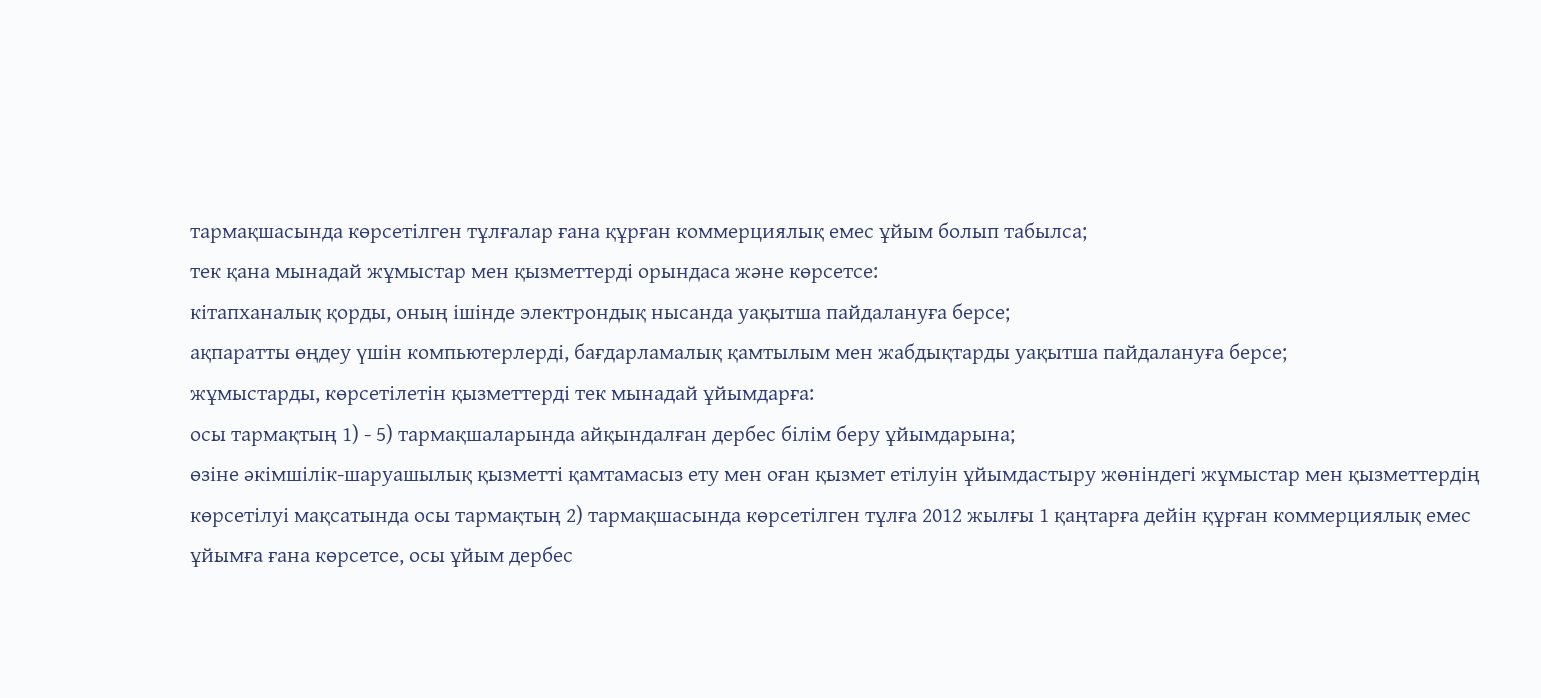тармақшасында көрсетілген тұлғалар ғана құрған коммерциялық емес ұйым болып табылса;
тек қана мынадай жұмыстар мен қызметтерді орындаса және көрсетсе:
кітапханалық қорды, оның ішінде электрондық нысанда уақытша пайдалануға берсе;
ақпаратты өңдеу үшін компьютерлерді, бағдарламалық қамтылым мен жабдықтарды уақытша пайдалануға берсе;
жұмыстарды, көрсетілетін қызметтерді тек мынадай ұйымдарға:
осы тармақтың 1) - 5) тармақшаларында айқындалған дербес білім беру ұйымдарына;
өзіне әкімшілік-шаруашылық қызметті қамтамасыз ету мен оған қызмет етілуін ұйымдастыру жөніндегі жұмыстар мен қызметтердің көрсетілуі мақсатында осы тармақтың 2) тармақшасында көрсетілген тұлға 2012 жылғы 1 қаңтарға дейін құрған коммерциялық емес ұйымға ғана көрсетсе, осы ұйым дербес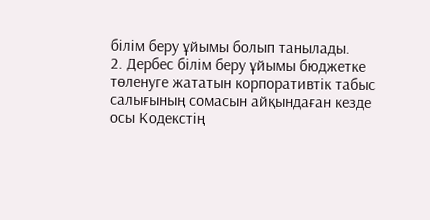білім беру ұйымы болып танылады.
2. Дербес бiлiм беру ұйымы бюджетке төленуге жататын корпоративтік табыс салығының сомасын айқындаған кезде осы Кодекстiң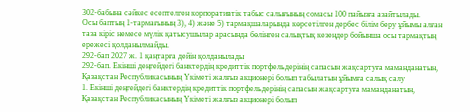302-бабына сәйкес есептелген корпоративтік табыс салығының сомасы 100 пайызға азайтылады.
Осы баптың 1-тармағының 3), 4) және 5) тармақшаларында көрсетілген дербес бiлiм беру ұйымы алған таза кіріс немесе мүлік қатысушылар арасында бөлінген салықтық кезеңдер бойынша осы тармақтың ережесi қолданылмайды.
292-бап 2027 ж. 1 қаңтарға дейін қолданылады
292-бап. Екінші деңгейдегі банктердің кредиттік портфельдерінің сапасын жақсартуға маманданатын, Қазақстан Республикасының Үкіметі жалғыз акционері болып табылатын ұйымға салық салу
1. Екінші деңгейдегі банктердің кредиттік портфельдерінің сапасын жақсартуға маманданатын, Қазақстан Республикасының Үкіметі жалғыз акционері болып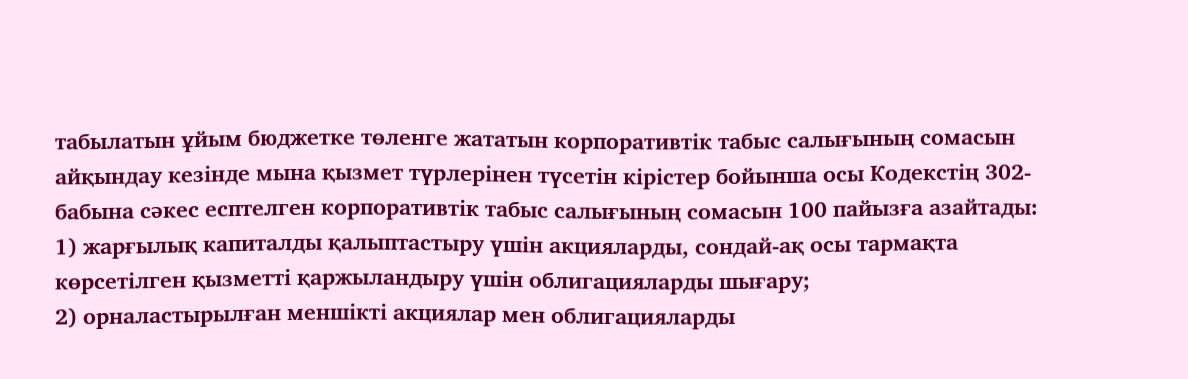табылатын ұйым бюджетке төленге жататын корпоративтік табыс салығының сомасын айқындау кезінде мына қызмет түрлерінен түсетін кірістер бойынша осы Кодекстің 302-бабына сәкес есптелген корпоративтік табыс салығының сомасын 100 пайызға азайтады:
1) жарғылық капиталды қалыптастыру үшін акцияларды, сондай-ақ осы тармақта көрсетілген қызметті қаржыландыру үшін облигацияларды шығару;
2) орналастырылған меншікті акциялар мен облигацияларды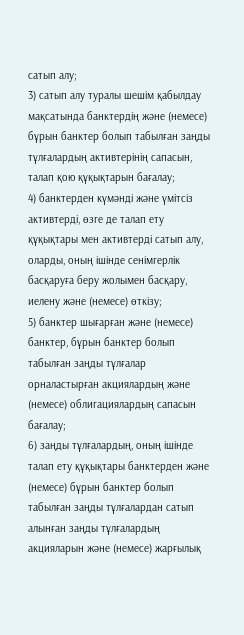сатып алу;
3) сатып алу туралы шешім қабылдау мақсатында банктердің және (немесе) бұрын банктер болып табылған заңды тұлғалардың активтерінің сапасын, талап қою құқықтарын бағалау;
4) банктерден күмәнді және үмітсіз активтерді, өзге де талап ету құқықтары мен активтерді сатып алу, оларды, оның ішінде сенімгерлік басқаруға беру жолымен басқару, иелену және (немесе) өткізу;
5) банктер шығарған және (немесе) банктер, бұрын банктер болып табылған заңды тұлғалар орналастырған акциялардың және (немесе) облигациялардың сапасын бағалау;
6) заңды тұлғалардың, оның ішінде талап ету құқықтары банктерден және (немесе) бұрын банктер болып табылған заңды тұлғалардан сатып алынған заңды тұлғалардың акцияларын және (немесе) жарғылық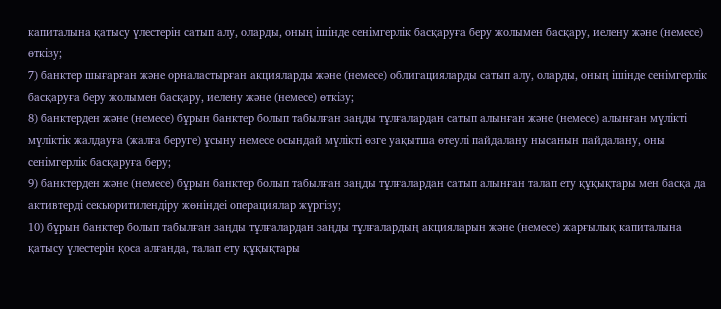капиталына қатысу үлестерін сатып алу, оларды, оның ішінде сенімгерлік басқаруға беру жолымен басқару, иелену және (немесе) өткізу;
7) банктер шығарған және орналастырған акцияларды және (немесе) облигацияларды сатып алу, оларды, оның ішінде сенімгерлік басқаруға беру жолымен басқару, иелену және (немесе) өткізу;
8) банктерден және (немесе) бұрын банктер болып табылған заңды тұлғалардан сатып алынған және (немесе) алынған мүлікті мүліктік жалдауға (жалға беруге) ұсыну немесе осындай мүлікті өзге уақытша өтеулі пайдалану нысанын пайдалану, оны сенімгерлік басқаруға беру;
9) банктерден және (немесе) бұрын банктер болып табылған заңды тұлғалардан сатып алынған талап ету құқықтары мен басқа да активтерді секьюритилендіру жөніндеі операциялар жүргізу;
10) бұрын банктер болып табылған заңды тұлғалардан заңды тұлғалардың акцияларын және (немесе) жарғылық капиталына қатысу үлестерін қоса алғанда, талап ету құқықтары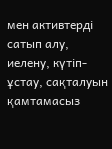мен активтерді сатып алу, иелену, күтіп-ұстау, сақталуын қамтамасыз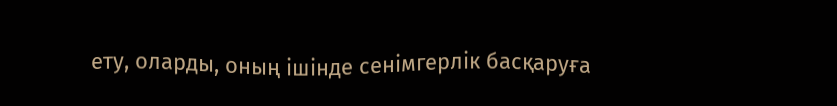ету, оларды, оның ішінде сенімгерлік басқаруға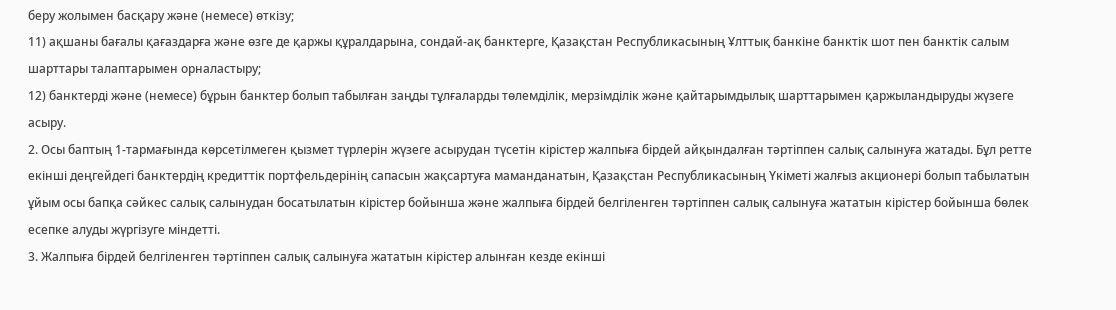беру жолымен басқару және (немесе) өткізу;
11) ақшаны бағалы қағаздарға және өзге де қаржы құралдарына, сондай-ақ банктерге, Қазақстан Республикасының Ұлттық банкіне банктік шот пен банктік салым шарттары талаптарымен орналастыру;
12) банктерді және (немесе) бұрын банктер болып табылған заңды тұлғаларды төлемділік, мерзімділік және қайтарымдылық шарттарымен қаржыландыруды жүзеге асыру.
2. Осы баптың 1-тармағында көрсетілмеген қызмет түрлерін жүзеге асырудан түсетін кірістер жалпыға бірдей айқындалған тәртіппен салық салынуға жатады. Бұл ретте екінші деңгейдегі банктердің кредиттік портфельдерінің сапасын жақсартуға маманданатын, Қазақстан Республикасының Үкіметі жалғыз акционері болып табылатын ұйым осы бапқа сәйкес салық салынудан босатылатын кірістер бойынша және жалпыға бірдей белгіленген тәртіппен салық салынуға жататын кірістер бойынша бөлек есепке алуды жүргізуге міндетті.
3. Жалпыға бірдей белгіленген тәртіппен салық салынуға жататын кірістер алынған кезде екінші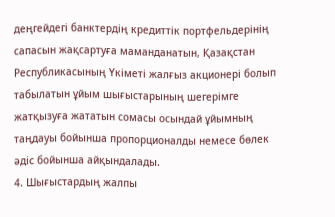деңгейдегі банктердің кредиттік портфельдерінің сапасын жақсартуға маманданатын, Қазақстан Республикасының Үкіметі жалғыз акционері болып табылатын ұйым шығыстарының шегерімге жатқызуға жататын сомасы осындай ұйымның таңдауы бойынша пропорционалды немесе бөлек әдіс бойынша айқындалады.
4. Шығыстардың жалпы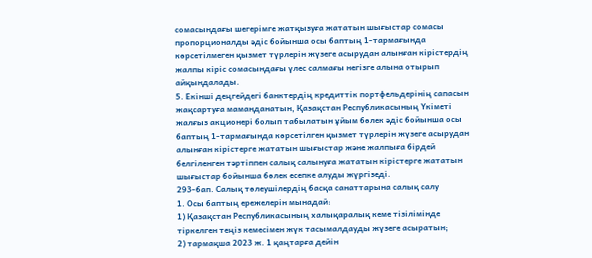сомасындағы шегерiмге жатқызуға жататын шығыстар сомасы пропорционалды әдiс бойынша осы баптың 1-тармағында көрсетiлмеген қызмет түрлерін жүзеге асырудан алынған кірістердің жалпы кіріс сомасындағы үлес салмағы негiзге алына отырып айқындалады.
5. Екінші деңгейдегі банктердің кредиттік портфельдерінің сапасын жақсартуға маманданатын, Қазақстан Республикасының Үкіметі жалғыз акционері болып табылатын ұйым бөлек әдiс бойынша осы баптың 1-тармағында көрсетiлген қызмет түрлерін жүзеге асырудан алынған кірістерге жататын шығыстар және жалпыға бiрдей белгiленген тәртiппен салық салынуға жататын кірістерге жататын шығыстар бойынша бөлек есепке алуды жүргiзедi.
293-бап. Салық төлеушілердің басқа санаттарына салық салу
1. Осы баптың ережелерін мынадай:
1) Қазақстан Республикасының халықаралық кеме тізілімінде тіркелген теңіз кемесімен жүк тасымалдауды жүзеге асыратын;
2) тармақша 2023 ж. 1 қаңтарға дейін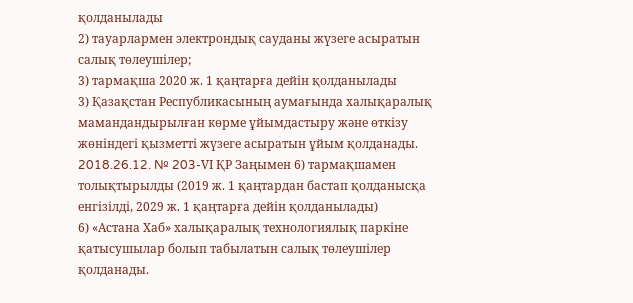қолданылады
2) тауарлармен электрондық сауданы жүзеге асыратын салық төлеушілер;
3) тармақша 2020 ж. 1 қаңтарға дейін қолданылады
3) Қазақстан Республикасының аумағында халықаралық мамандандырылған көрме ұйымдастыру және өткізу жөніндегі қызметті жүзеге асыратын ұйым қолданады.
2018.26.12. № 203-VІ ҚР Заңымен 6) тармақшамен толықтырылды (2019 ж. 1 қаңтардан бастап қолданысқа енгізілді, 2029 ж. 1 қаңтарға дейін қолданылады)
6) «Астана Хаб» халықаралық технологиялық паркіне қатысушылар болып табылатын салық төлеушілер қолданады.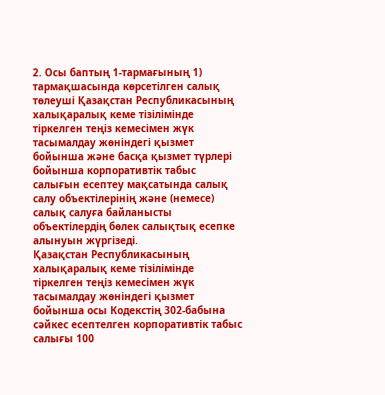2. Осы баптың 1-тармағының 1) тармақшасында көрсетілген салық төлеуші Қазақстан Республикасының халықаралық кеме тізілімінде тіркелген теңіз кемесімен жүк тасымалдау жөніндегі қызмет бойынша және басқа қызмет түрлері бойынша корпоративтік табыс салығын есептеу мақсатында салық салу объектілерінің және (немесе) салық салуға байланысты объектілердің бөлек салықтық есепке алынуын жүргізеді.
Қазақстан Республикасының халықаралық кеме тізілімінде тіркелген теңіз кемесімен жүк тасымалдау жөніндегі қызмет бойынша осы Кодекстiң 302-бабына сәйкес есептелген корпоративтік табыс салығы 100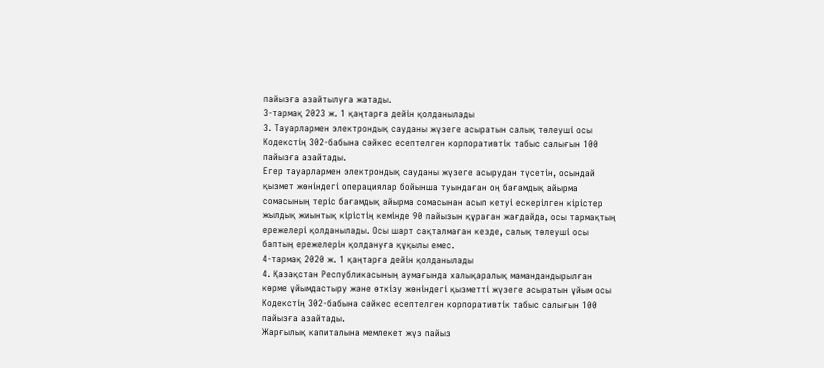пайызға азайтылуға жатады.
3-тармақ 2023 ж. 1 қаңтарға дейін қолданылады
3. Тауарлармен электрондық сауданы жүзеге асыратын салық төлеуші осы Кодекстiң 302-бабына сәйкес есептелген корпоративтік табыс салығын 100 пайызға азайтады.
Егер тауарлармен электрондық сауданы жүзеге асырудан түсетін, осындай қызмет жөніндегі операциялар бойынша туындаған оң бағамдық айырма сомасының теріс бағамдық айырма сомасынан асып кетуі ескерілген кірістер жылдық жиынтық кірістің кемінде 90 пайызын құраған жағдайда, осы тармақтың ережелері қолданылады. Осы шарт сақталмаған кезде, салық төлеуші осы баптың ережелерін қолдануға құқылы емес.
4-тармақ 2020 ж. 1 қаңтарға дейін қолданылады
4. Қазақстан Республикасының аумағында халықаралық мамандандырылған көрме ұйымдастыру және өткізу жөніндегі қызметті жүзеге асыратын ұйым осы Кодекстiң 302-бабына сәйкес есептелген корпоративтік табыс салығын 100 пайызға азайтады.
Жарғылық капиталына мемлекет жүз пайыз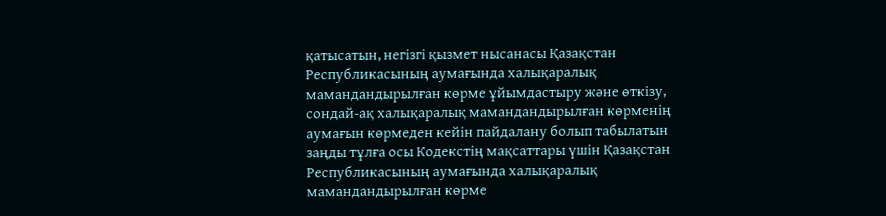қатысатын, негізгі қызмет нысанасы Қазақстан Республикасының аумағында халықаралық мамандандырылған көрме ұйымдастыру және өткізу, сондай-ақ халықаралық мамандандырылған көрменің аумағын көрмеден кейін пайдалану болып табылатын заңды тұлға осы Кодекстің мақсаттары үшін Қазақстан Республикасының аумағында халықаралық мамандандырылған көрме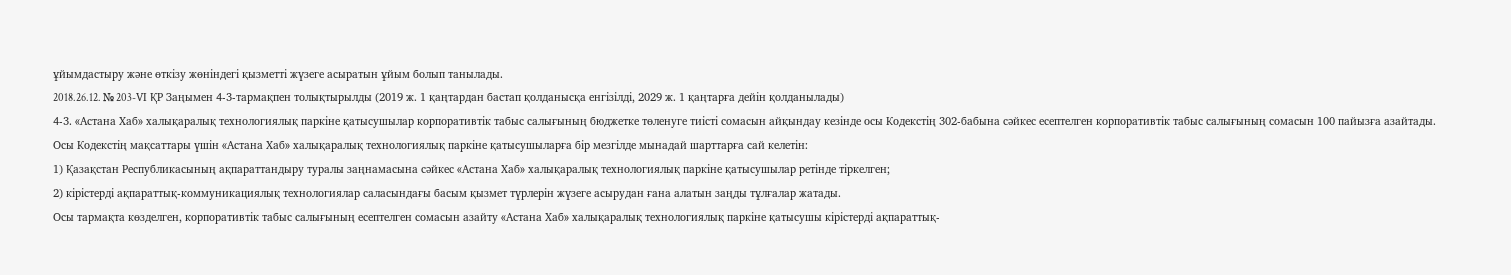ұйымдастыру және өткізу жөніндегі қызметті жүзеге асыратын ұйым болып танылады.
2018.26.12. № 203-VІ ҚР Заңымен 4-3-тармақпен толықтырылды (2019 ж. 1 қаңтардан бастап қолданысқа енгізілді, 2029 ж. 1 қаңтарға дейін қолданылады)
4-3. «Астана Хаб» халықаралық технологиялық паркіне қатысушылар корпоративтік табыс салығының бюджетке төленуге тиісті сомасын айқындау кезінде осы Кодекстің 302-бабына сәйкес есептелген корпоративтік табыс салығының сомасын 100 пайызға азайтады.
Осы Кодекстің мақсаттары үшін «Астана Хаб» халықаралық технологиялық паркіне қатысушыларға бір мезгілде мынадай шарттарға сай келетін:
1) Қазақстан Республикасының ақпараттандыру туралы заңнамасына сәйкес «Астана Хаб» халықаралық технологиялық паркіне қатысушылар ретінде тіркелген;
2) кірістерді ақпараттық-коммуникациялық технологиялар саласындағы басым қызмет түрлерін жүзеге асырудан ғана алатын заңды тұлғалар жатады.
Осы тармақта көзделген, корпоративтік табыс салығының есептелген сомасын азайту «Астана Хаб» халықаралық технологиялық паркіне қатысушы кірістерді ақпараттық-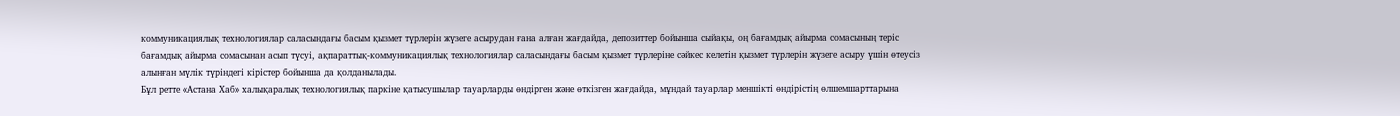коммуникациялық технологиялар саласындағы басым қызмет түрлерін жүзеге асырудан ғана алған жағдайда, депозиттер бойынша сыйақы, оң бағамдық айырма сомасының теріс бағамдық айырма сомасынан асып түсуі, ақпараттық-коммуникациялық технологиялар саласындағы басым қызмет түрлеріне сәйкес келетін қызмет түрлерін жүзеге асыру үшін өтеусіз алынған мүлік түріндегі кірістер бойынша да қолданылады.
Бұл ретте «Астана Хаб» халықаралық технологиялық паркіне қатысушылар тауарларды өндірген және өткізген жағдайда, мұндай тауарлар меншікті өндірістің өлшемшарттарына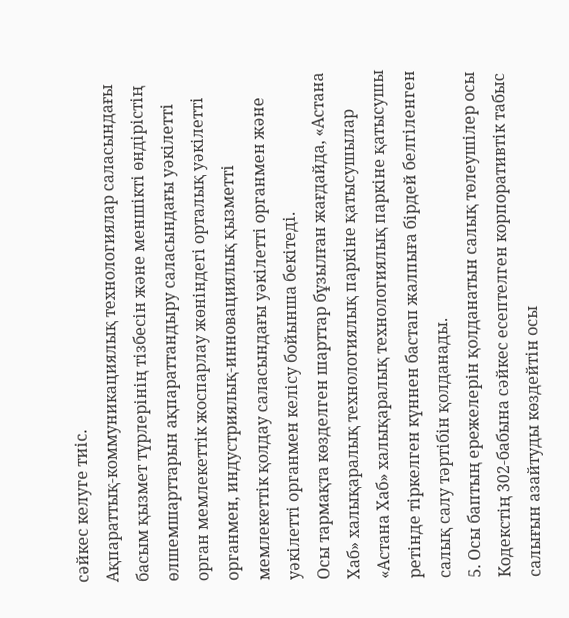сәйкес келуге тиіс.
Ақпараттық-коммуникациялық технологиялар саласындағы басым қызмет түрлерінің тізбесін және меншікті өндірістің өлшемшарттарын ақпараттандыру саласындағы уәкілетті орган мемлекеттік жоспарлау жөніндегі орталық уәкілетті органмен, индустриялық-инновациялық қызметті мемлекеттік қолдау саласындағы уәкілетті органмен және уәкілетті органмен келісу бойынша бекітеді.
Осы тармақта көзделген шарттар бұзылған жағдайда, «Астана Хаб» халықаралық технологиялық паркіне қатысушылар «Астана Хаб» халықаралық технологиялық паркіне қатысушы ретінде тіркелген күннен бастап жалпыға бірдей белгіленген салық салу тәртібін қолданады.
5. Осы баптың ережелерін қолданатын салық төлеушілер осы Кодекстің 302-бабына сәйкес есептелген корпоративтік табыс салығын азайтуды көздейтін осы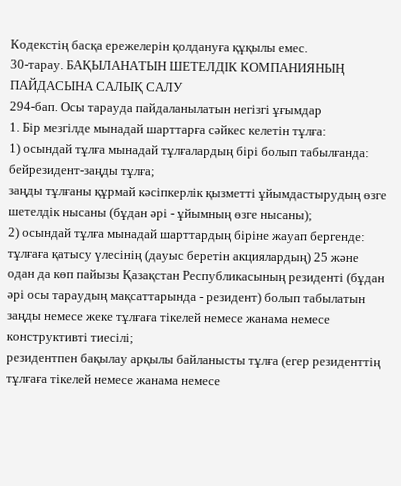Кодекстің басқа ережелерін қолдануға құқылы емес.
30-тарау. БАҚЫЛАНАТЫН ШЕТЕЛДІК КОМПАНИЯНЫҢ ПАЙДАСЫНА САЛЫҚ САЛУ
294-бап. Осы тарауда пайдаланылатын негізгі ұғымдар
1. Бір мезгілде мынадай шарттарға сәйкес келетін тұлға:
1) осындай тұлға мынадай тұлғалардың бірі болып табылғанда:
бейрезидент-заңды тұлға;
заңды тұлғаны құрмай кәсіпкерлік қызметті ұйымдастырудың өзге шетелдік нысаны (бұдан әрі - ұйымның өзге нысаны);
2) осындай тұлға мынадай шарттардың біріне жауап бергенде:
тұлғаға қатысу үлесінің (дауыс беретін акциялардың) 25 және одан да көп пайызы Қазақстан Республикасының резиденті (бұдан әрі осы тараудың мақсаттарында - резидент) болып табылатын заңды немесе жеке тұлғаға тікелей немесе жанама немесе конструктивті тиесілі;
резидентпен бақылау арқылы байланысты тұлға (егер резиденттің тұлғаға тікелей немесе жанама немесе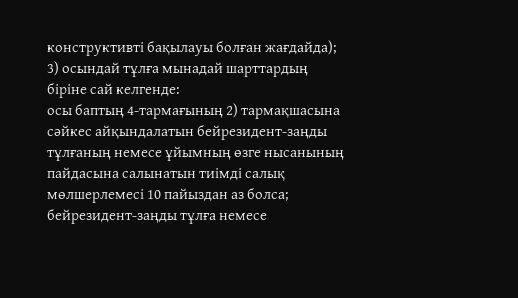конструктивті бақылауы болған жағдайда);
3) осындай тұлға мынадай шарттардың біріне сай келгенде:
осы баптың 4-тармағының 2) тармақшасына сәйкес айқындалатын бейрезидент-заңды тұлғаның немесе ұйымның өзге нысанының пайдасына салынатын тиімді салық мөлшерлемесі 10 пайыздан аз болса;
бейрезидент-заңды тұлға немесе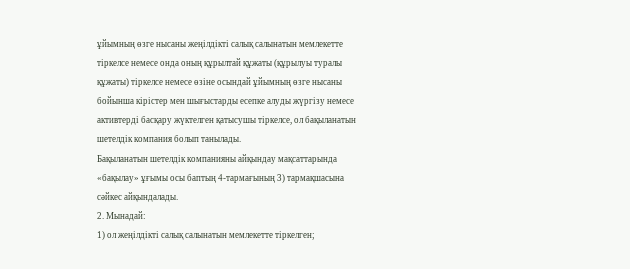ұйымның өзге нысаны жеңілдікті салық салынатын мемлекетте тіркелсе немесе онда оның құрылтай құжаты (құрылуы туралы құжаты) тіркелсе немесе өзіне осындай ұйымның өзге нысаны бойынша кірістер мен шығыстарды есепке алуды жүргізу немесе активтерді басқару жүктелген қатысушы тіркелсе, ол бақыланатын шетелдік компания болып танылады.
Бақыланатын шетелдік компанияны айқындау мақсаттарында «бақылау» ұғымы осы баптың 4-тармағының 3) тармақшасына сәйкес айқындалады.
2. Мынадай:
1) ол жеңілдікті салық салынатын мемлекетте тіркелген;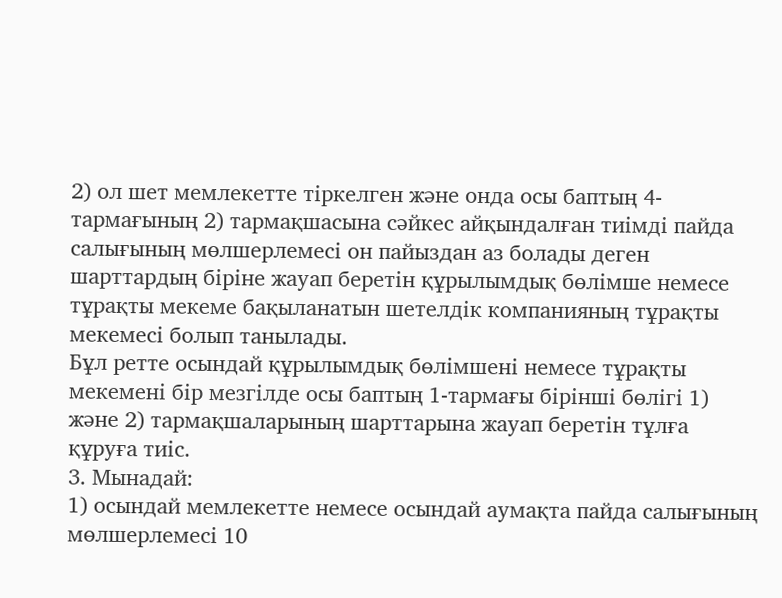2) ол шет мемлекетте тіркелген және онда осы баптың 4-тармағының 2) тармақшасына сәйкес айқындалған тиімді пайда салығының мөлшерлемесі он пайыздан аз болады деген шарттардың біріне жауап беретін құрылымдық бөлімше немесе тұрақты мекеме бақыланатын шетелдік компанияның тұрақты мекемесі болып танылады.
Бұл ретте осындай құрылымдық бөлімшені немесе тұрақты мекемені бір мезгілде осы баптың 1-тармағы бірінші бөлігі 1) және 2) тармақшаларының шарттарына жауап беретін тұлға құруға тиіс.
3. Мынадай:
1) осындай мемлекетте немесе осындай аумақта пайда салығының мөлшерлемесі 10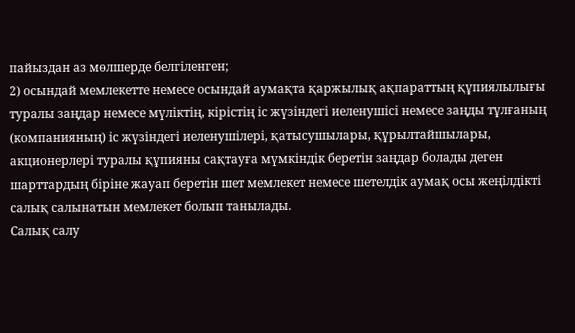пайыздан аз мөлшерде белгіленген;
2) осындай мемлекетте немесе осындай аумақта қаржылық ақпараттың құпиялылығы туралы заңдар немесе мүліктің, кірістің іс жүзіндегі иеленушісі немесе заңды тұлғаның (компанияның) іс жүзіндегі иеленушілері, қатысушылары, құрылтайшылары, акционерлері туралы құпияны сақтауға мүмкіндік беретін заңдар болады деген шарттардың біріне жауап беретін шет мемлекет немесе шетелдік аумақ осы жеңілдікті салық салынатын мемлекет болып танылады.
Салық салу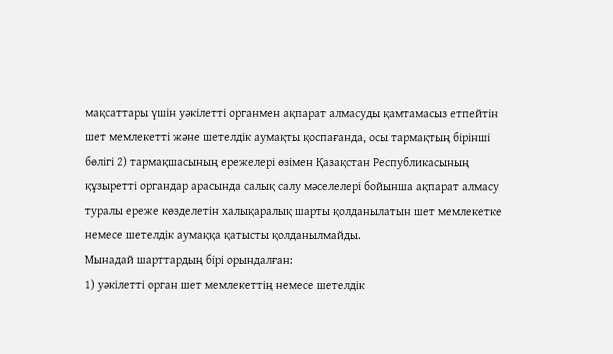мақсаттары үшін уәкілетті органмен ақпарат алмасуды қамтамасыз етпейтін шет мемлекетті және шетелдік аумақты қоспағанда, осы тармақтың бірінші бөлігі 2) тармақшасының ережелері өзімен Қазақстан Республикасының құзыретті органдар арасында салық салу мәселелері бойынша ақпарат алмасу туралы ереже көзделетін халықаралық шарты қолданылатын шет мемлекетке немесе шетелдік аумаққа қатысты қолданылмайды.
Мынадай шарттардың бірі орындалған:
1) уәкілетті орган шет мемлекеттің немесе шетелдік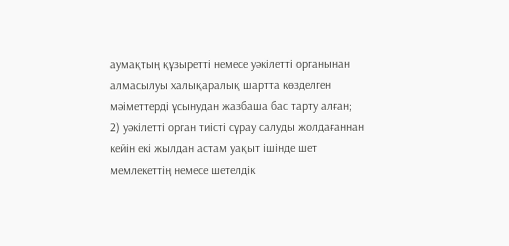аумақтың құзыретті немесе уәкілетті органынан алмасылуы халықаралық шартта көзделген мәіметтерді ұсынудан жазбаша бас тарту алған;
2) уәкілетті орган тиісті сұрау салуды жолдағаннан кейін екі жылдан астам уақыт ішінде шет мемлекеттің немесе шетелдік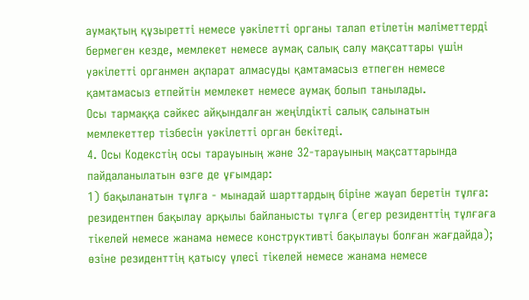аумақтың құзыретті немесе уәкілетті органы талап етілетін мәліметтерді бермеген кезде, мемлекет немесе аумақ салық салу мақсаттары үшін уәкілетті органмен ақпарат алмасуды қамтамасыз етпеген немесе қамтамасыз етпейтін мемлекет немесе аумақ болып танылады.
Осы тармаққа сәйкес айқындалған жеңілдікті салық салынатын мемлекеттер тізбесін уәкілетті орган бекітеді.
4. Осы Кодекстің осы тарауының және 32-тарауының мақсаттарында пайдаланылатын өзге де ұғымдар:
1) бақыланатын тұлға - мынадай шарттардың біріне жауап беретін тұлға:
резидентпен бақылау арқылы байланысты тұлға (егер резиденттің тұлғаға тікелей немесе жанама немесе конструктивті бақылауы болған жағдайда);
өзіне резиденттің қатысу үлесі тікелей немесе жанама немесе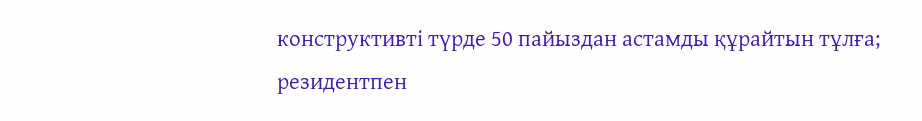конструктивті түрде 50 пайыздан астамды құрайтын тұлға;
резидентпен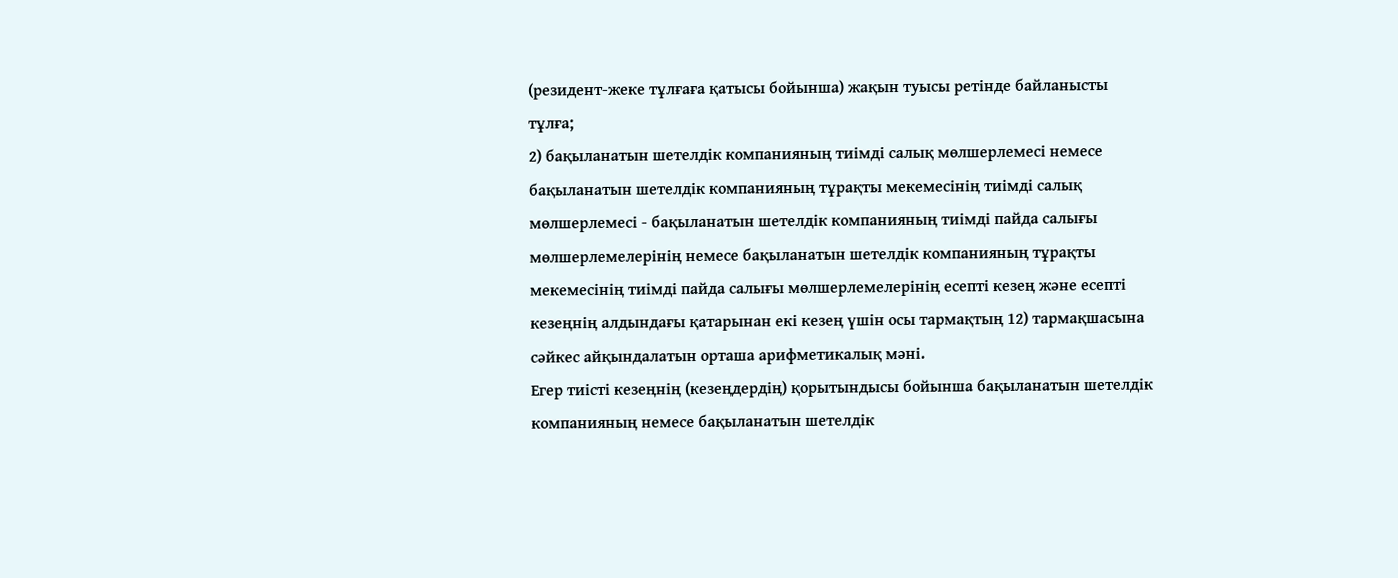(резидент-жеке тұлғаға қатысы бойынша) жақын туысы ретінде байланысты тұлға;
2) бақыланатын шетелдік компанияның тиімді салық мөлшерлемесі немесе бақыланатын шетелдік компанияның тұрақты мекемесінің тиімді салық мөлшерлемесі - бақыланатын шетелдік компанияның тиімді пайда салығы мөлшерлемелерінің немесе бақыланатын шетелдік компанияның тұрақты мекемесінің тиімді пайда салығы мөлшерлемелерінің есепті кезең және есепті кезеңнің алдындағы қатарынан екі кезең үшін осы тармақтың 12) тармақшасына сәйкес айқындалатын орташа арифметикалық мәні.
Егер тиісті кезеңнің (кезеңдердің) қорытындысы бойынша бақыланатын шетелдік компанияның немесе бақыланатын шетелдік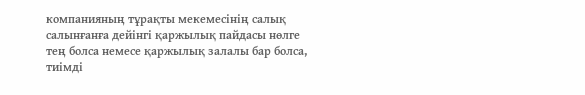компанияның тұрақты мекемесінің салық салынғанға дейінгі қаржылық пайдасы нөлге тең болса немесе қаржылық залалы бар болса, тиімді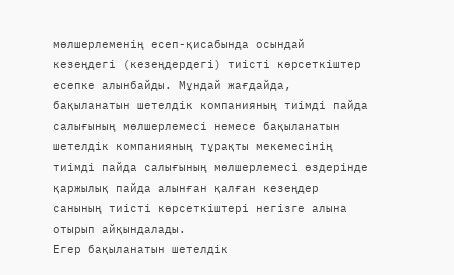мөлшерлеменің есеп-қисабында осындай кезеңдегі (кезеңдердегі) тиісті көрсеткіштер есепке алынбайды. Мұндай жағдайда, бақыланатын шетелдік компанияның тиімді пайда салығының мөлшерлемесі немесе бақыланатын шетелдік компанияның тұрақты мекемесінің тиімді пайда салығының мөлшерлемесі өздерінде қаржылық пайда алынған қалған кезеңдер санының тиісті көрсеткіштері негізге алына отырып айқындалады.
Егер бақыланатын шетелдік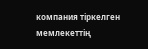компания тіркелген мемлекеттің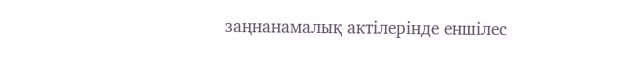заңнанамалық актілерінде еншілес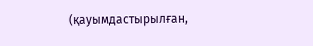(қауымдастырылған,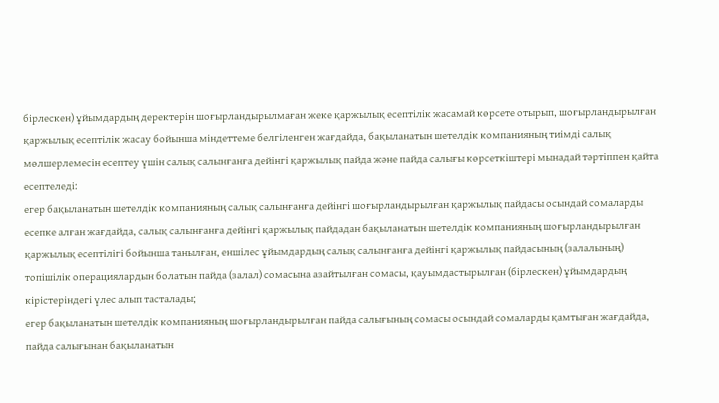бірлескен) ұйымдардың деректерін шоғырландырылмаған жеке қаржылық есептілік жасамай көрсете отырып, шоғырландырылған қаржылық есептілік жасау бойынша міндеттеме белгіленген жағдайда, бақыланатын шетелдік компанияның тиімді салық мөлшерлемесін есептеу үшін салық салынғанға дейінгі қаржылық пайда және пайда салығы көрсеткіштері мынадай тәртіппен қайта есептеледі:
егер бақыланатын шетелдік компанияның салық салынғанға дейінгі шоғырландырылған қаржылық пайдасы осындай сомаларды есепке алған жағдайда, салық салынғанға дейінгі қаржылық пайдадан бақыланатын шетелдік компанияның шоғырландырылған қаржылық есептілігі бойынша танылған, еншілес ұйымдардың салық салынғанға дейінгі қаржылық пайдасының (залалының) топішілік операциялардын болатын пайда (залал) сомасына азайтылған сомасы, қауымдастырылған (бірлескен) ұйымдардың кірістеріндегі үлес алып тасталады;
егер бақыланатын шетелдік компанияның шоғырландырылған пайда салығының сомасы осындай сомаларды қамтыған жағдайда, пайда салығынан бақыланатын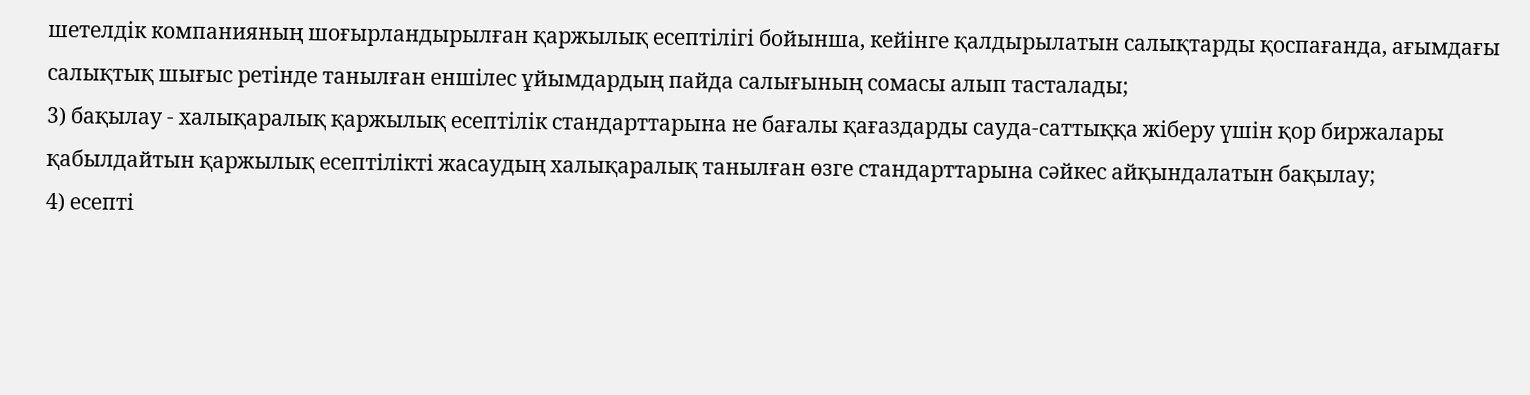шетелдік компанияның шоғырландырылған қаржылық есептілігі бойынша, кейінге қалдырылатын салықтарды қоспағанда, ағымдағы салықтық шығыс ретінде танылған еншілес ұйымдардың пайда салығының сомасы алып тасталады;
3) бақылау - халықаралық қаржылық есептілік стандарттарына не бағалы қағаздарды сауда-саттыққа жіберу үшін қор биржалары қабылдайтын қаржылық есептілікті жасаудың халықаралық танылған өзге стандарттарына сәйкес айқындалатын бақылау;
4) есепті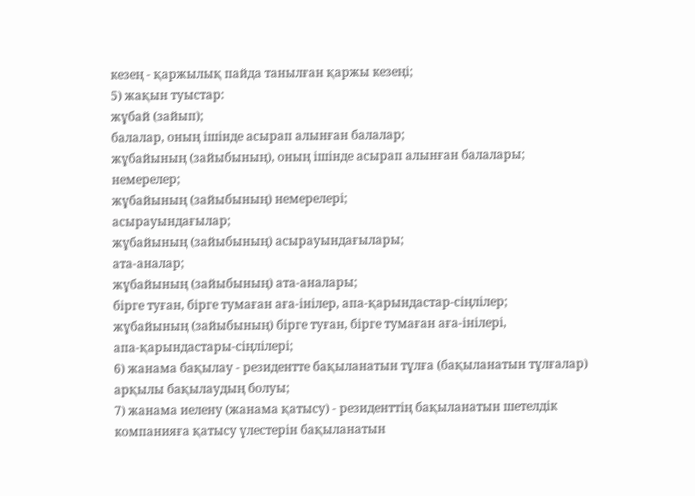кезең - қаржылық пайда танылған қаржы кезеңі;
5) жақын туыстар:
жұбай (зайып);
балалар, оның ішінде асырап алынған балалар;
жұбайының (зайыбының), оның ішінде асырап алынған балалары;
немерелер;
жұбайының (зайыбының) немерелері;
асырауындағылар;
жұбайының (зайыбының) асырауындағылары;
ата-аналар;
жұбайының (зайыбының) ата-аналары;
бірге туған, бірге тумаған аға-інілер, апа-қарындастар-сіңлілер;
жұбайының (зайыбының) бірге туған, бірге тумаған аға-інілері,
апа-қарындастары-сіңлілері;
6) жанама бақылау - резидентте бақыланатын тұлға (бақыланатын тұлғалар) арқылы бақылаудың болуы;
7) жанама иелену (жанама қатысу) - резиденттің бақыланатын шетелдік компанияға қатысу үлестерін бақыланатын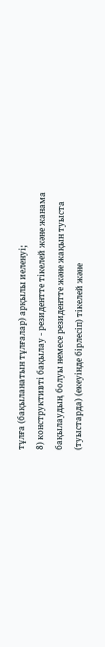тұлға (бақыланатын тұлғалар) арқылы иеленуі;
8) конструктивті бақылау - резидентте тікелей және жанама бақылаудың болуы немесе резидентте және жақын туыста (туыстарда) (екеуінде бірлесіп) тікелей және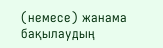(немесе) жанама бақылаудың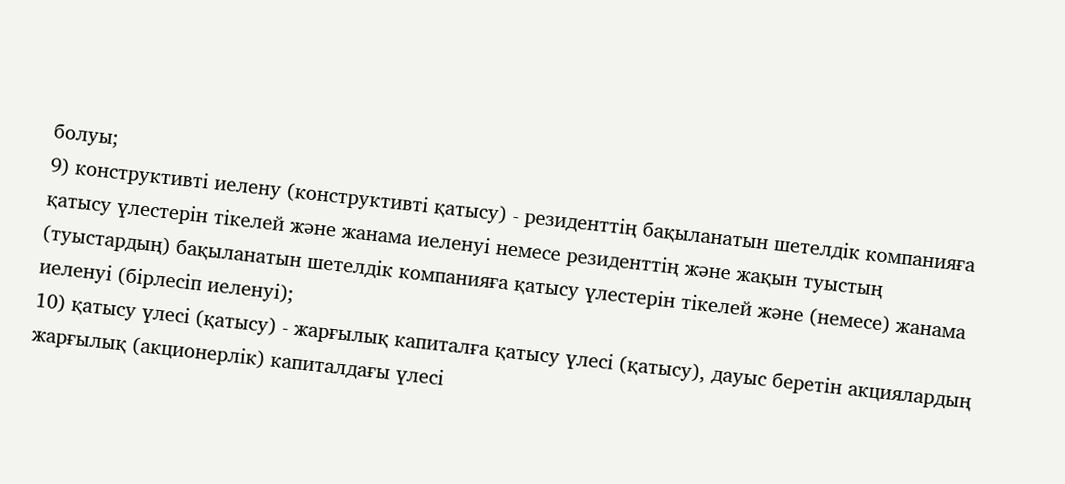болуы;
9) конструктивті иелену (конструктивті қатысу) - резиденттің бақыланатын шетелдік компанияға қатысу үлестерін тікелей және жанама иеленуі немесе резиденттің және жақын туыстың (туыстардың) бақыланатын шетелдік компанияға қатысу үлестерін тікелей және (немесе) жанама иеленуі (бірлесіп иеленуі);
10) қатысу үлесі (қатысу) - жарғылық капиталға қатысу үлесі (қатысу), дауыс беретін акциялардың жарғылық (акционерлік) капиталдағы үлесі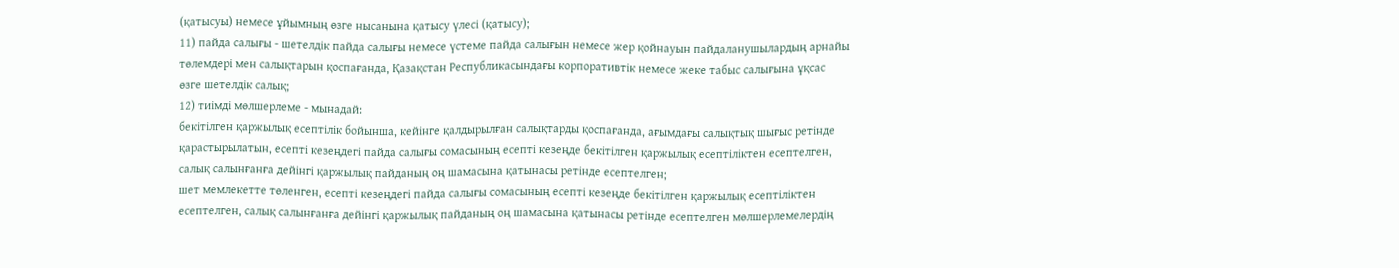(қатысуы) немесе ұйымның өзге нысанына қатысу үлесі (қатысу);
11) пайда салығы - шетелдік пайда салығы немесе үстеме пайда салығын немесе жер қойнауын пайдаланушылардың арнайы төлемдері мен салықтарын қоспағанда, Қазақстан Республикасындағы корпоративтік немесе жеке табыс салығына ұқсас өзге шетелдік салық;
12) тиімді мөлшерлеме - мынадай:
бекітілген қаржылық есептілік бойынша, кейінге қалдырылған салықтарды қоспағанда, ағымдағы салықтық шығыс ретінде қарастырылатын, есепті кезеңдегі пайда салығы сомасының есепті кезеңде бекітілген қаржылық есептіліктен есептелген, салық салынғанға дейінгі қаржылық пайданың оң шамасына қатынасы ретінде есептелген;
шет мемлекетте төленген, есепті кезеңдегі пайда салығы сомасының есепті кезеңде бекітілген қаржылық есептіліктен есептелген, салық салынғанға дейінгі қаржылық пайданың оң шамасына қатынасы ретінде есептелген мөлшерлемелердің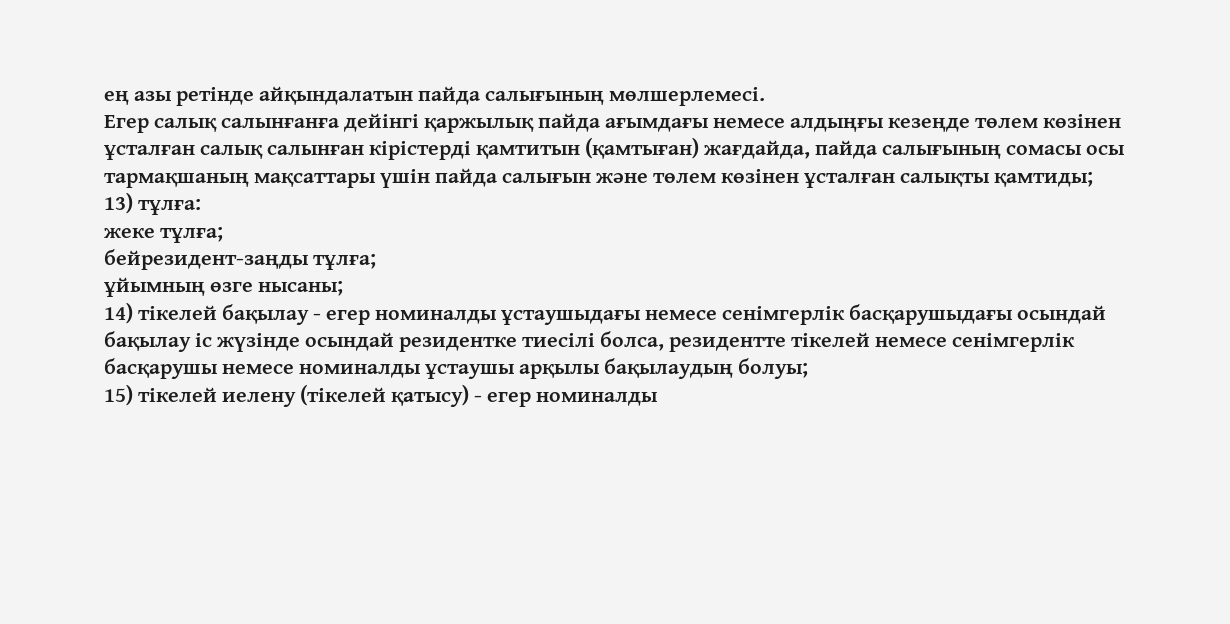ең азы ретінде айқындалатын пайда салығының мөлшерлемесі.
Егер салық салынғанға дейінгі қаржылық пайда ағымдағы немесе алдыңғы кезеңде төлем көзінен ұсталған салық салынған кірістерді қамтитын (қамтыған) жағдайда, пайда салығының сомасы осы тармақшаның мақсаттары үшін пайда салығын және төлем көзінен ұсталған салықты қамтиды;
13) тұлға:
жеке тұлға;
бейрезидент-заңды тұлға;
ұйымның өзге нысаны;
14) тікелей бақылау - егер номиналды ұстаушыдағы немесе сенімгерлік басқарушыдағы осындай бақылау іс жүзінде осындай резидентке тиесілі болса, резидентте тікелей немесе сенімгерлік басқарушы немесе номиналды ұстаушы арқылы бақылаудың болуы;
15) тікелей иелену (тікелей қатысу) - егер номиналды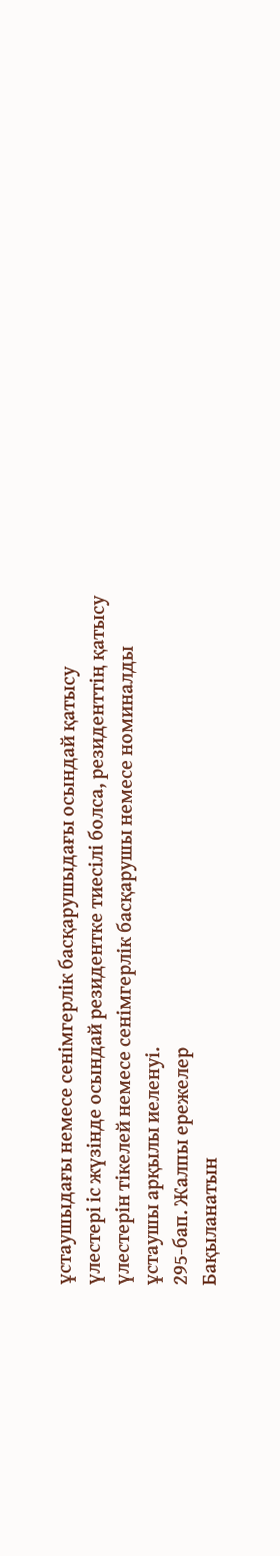ұстаушыдағы немесе сенімгерлік басқарушыдағы осындай қатысу үлестері іс жүзінде осындай резидентке тиесілі болса, резиденттің қатысу үлестерін тікелей немесе сенімгерлік басқарушы немесе номиналды ұстаушы арқылы иеленуі.
295-бап. Жалпы ережелер
Бақыланатын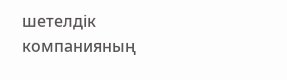шетелдік компанияның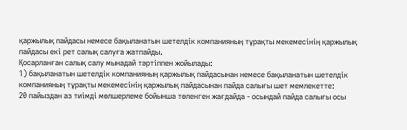қаржылық пайдасы немесе бақыланатын шетелдік компанияның тұрақты мекемесінің қаржылық пайдасы екі рет салық салуға жатпайды.
Қосарланған салық салу мынадай тәртіппен жойылады:
1) бақыланатын шетелдік компанияның қаржылық пайдасынан немесе бақыланатын шетелдік компанияның тұрақты мекемесінің қаржылық пайдасынан пайда салығы шет мемлекетте:
20 пайыздан аз тиімді мөлшерлеме бойынша төленген жағдайда - осындай пайда салығы осы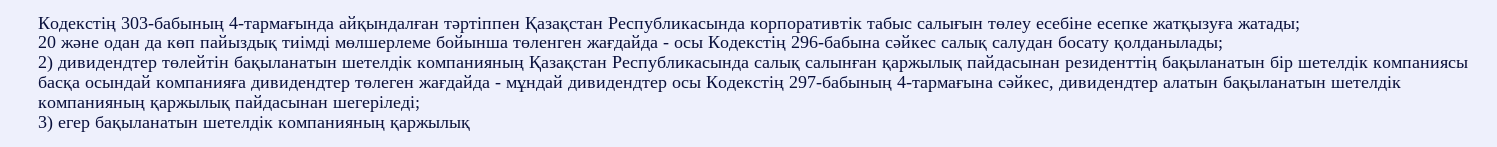Кодекстің 303-бабының 4-тармағында айқындалған тәртіппен Қазақстан Республикасында корпоративтік табыс салығын төлеу есебіне есепке жатқызуға жатады;
20 және одан да көп пайыздық тиімді мөлшерлеме бойынша төленген жағдайда - осы Кодекстің 296-бабына сәйкес салық салудан босату қолданылады;
2) дивидендтер төлейтін бақыланатын шетелдік компанияның Қазақстан Республикасында салық салынған қаржылық пайдасынан резиденттің бақыланатын бір шетелдік компаниясы басқа осындай компанияға дивидендтер төлеген жағдайда - мұндай дивидендтер осы Кодекстің 297-бабының 4-тармағына сәйкес, дивидендтер алатын бақыланатын шетелдік компанияның қаржылық пайдасынан шегеріледі;
3) егер бақыланатын шетелдік компанияның қаржылық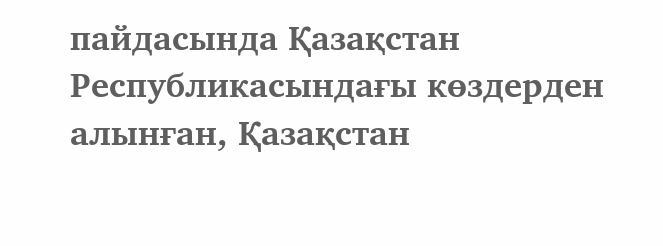пайдасында Қазақстан Республикасындағы көздерден алынған, Қазақстан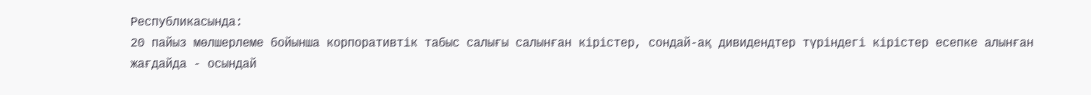Республикасында:
20 пайыз мөлшерлеме бойынша корпоративтік табыс салығы салынған кірістер, сондай-ақ дивидендтер түріндегі кірістер есепке алынған жағдайда - осындай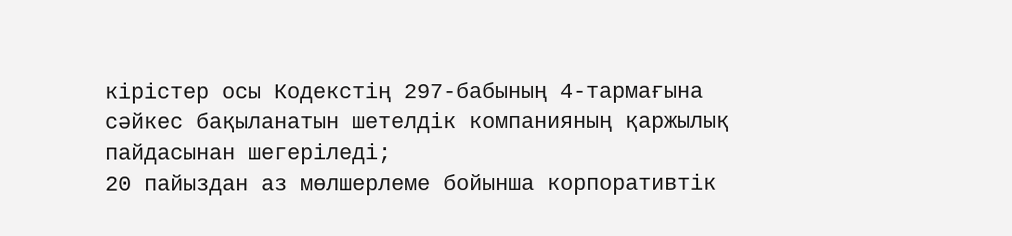кірістер осы Кодекстің 297-бабының 4-тармағына сәйкес бақыланатын шетелдік компанияның қаржылық пайдасынан шегеріледі;
20 пайыздан аз мөлшерлеме бойынша корпоративтік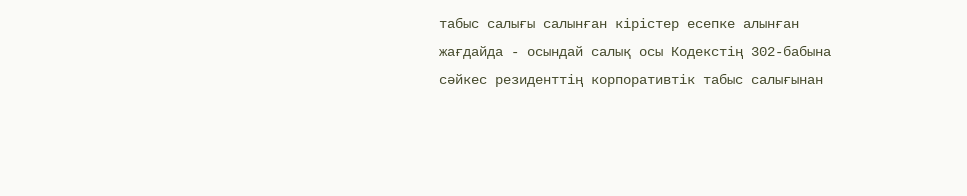табыс салығы салынған кірістер есепке алынған жағдайда - осындай салық осы Кодекстің 302-бабына сәйкес резиденттің корпоративтік табыс салығынан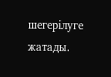шегерілуге жатады.